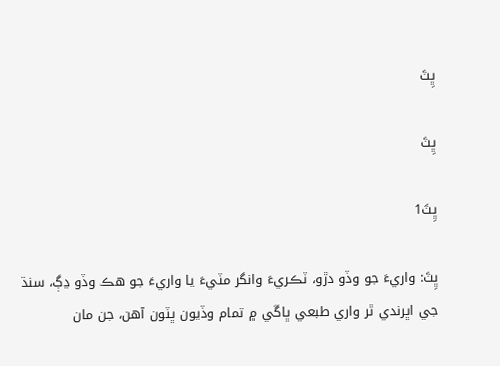ڀِٽَ

ڀِٽَ

ڀِٽَ1

ڀِٽَ: واريءَ جو وڏو دڙو، ٽڪريءَ وانگر مٽيءَ يا واريءَ جو ھڪ وڏو ڍڳ، سنڌ جي اڀرندي ٿر واري طبعي ڀاڱي ۾ تمام وڏيون ڀٽون آھن، جن مان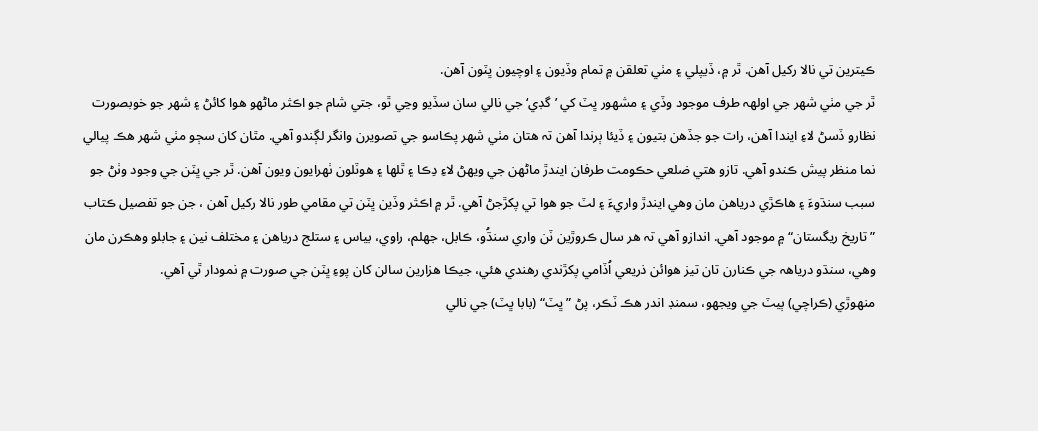ڪيترين تي نالا رکيل آھن. ٿر ۾، ڏيپلي ۽ مٺي تعلقن ۾ تمام وڏيون ۽ اوچيون ڀٽون آھن.
ٿر جي مٺي شھر جي اولھہ طرف موجود وڏي ۽ مشھور ڀٽ کي ’گڊي‘ جي نالي سان سڏيو وڃي ٿو، جتي شام جو اڪثر ماڻهو هوا کائڻ ۽ شھر جو خوبصورت نظارو ڏسڻ لاءِ ايندا آهن، رات جو جڏهن بتيون ۽ ڏيئا ٻرندا آهن تہ هتان مٺي شھر پڪاسو جي تصويرن وانگر لڳندو آهي. مٿان کان سڄو مٺي شھر هڪ پيالي نما منظر پيش ڪندو آهي. تازو هتي ضلعي حڪومت طرفان ايندڙ ماڻهن جي ويهڻ لاءِ دِڪا ۽ ٿلها ۽ هوٽلون ٺهرايون ويون آهن. ٿر جي ڀٽن جي وجود وٺڻ جو سبب سنڌوءَ ۽ ھاڪڙي درياهن مان وھي ايندڙ واريءَ ۽ لٽ جو ھوا تي پکڙجڻ آھي. ٿر ۾ اڪثر وڏين ڀٽن تي مقامي طور نالا رکيل آهن ، جن جو تفصيل ڪتاب ”تاريخ ريگستان“ ۾ موجود آهي. اندازو آھي تہ ھر سال ڪروڙين ٽن واري سنڌُو، ڪابل، جهلم، راوي، بياس ۽ ستلج درياهن ۽ مختلف نين ۽ جابلو وھڪرن مان وھي، سنڌو درياھہ جي ڪنارن تان تيز ھوائن ذريعي اُڏامي پکڙندي رھندي ھئي، جيڪا ھزارين سالن کان پوءِ ڀٽن جي صورت ۾ نمودار ٿي آهي.
منھوڙي (ڪراچي) ٻيٽ جي ويجهو، سمنڊ اندر ھڪ ٽڪر، پڻ ”ڀٽ“ (بابا ڀٽ) جي نالي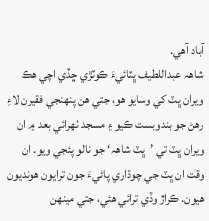آباد آھي.
شاھہ عبداللطيف ڀٽائيءَ ڪوٽڙي ڇڏي اچي هڪ ويران ڀٽ کي وسايو هو، جتي هن پنھنجي فقيرن لاءِ رهڻ جو بندوبست ڪيو ۽ مسجد ٺهرائي بعد ۾ ان ويران ڀٽ تي ’ڀٽ شاھہ‘ جو نالو پئجي ويو. ان وقت ان ڀٽ جي چوڌاري پاڻيءَ جون ترايون هونديون هيون. ڪراڙ وڏي ترائي هئي، جتي مينهن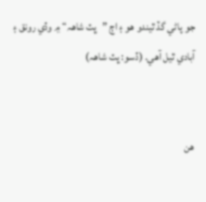جو پاڻي گڏ ٿيندو هو ۽ اڄ ”ڀٽ شاھہ“ ۾ وڏي رونق ۽ آبادي ٿيل آهي. (ڏسو: ڀٽ شاھہ)


هن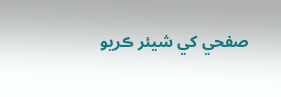صفحي کي شيئر ڪريو